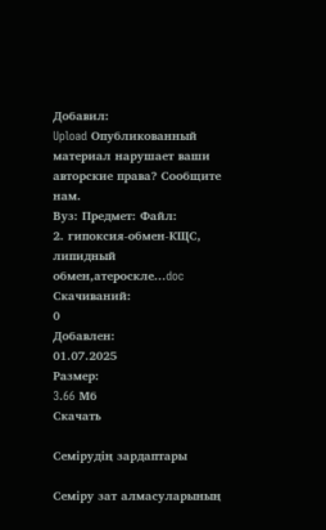Добавил:
Upload Опубликованный материал нарушает ваши авторские права? Сообщите нам.
Вуз: Предмет: Файл:
2. гипоксия-обмен-КЩС, липидный обмен,атероскле...doc
Скачиваний:
0
Добавлен:
01.07.2025
Размер:
3.66 Mб
Скачать

Семірудің зардаптары

Семіру зат алмасуларының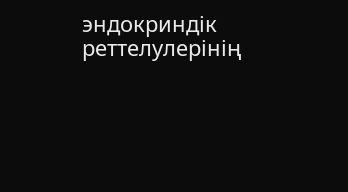эндокриндік реттелулерінің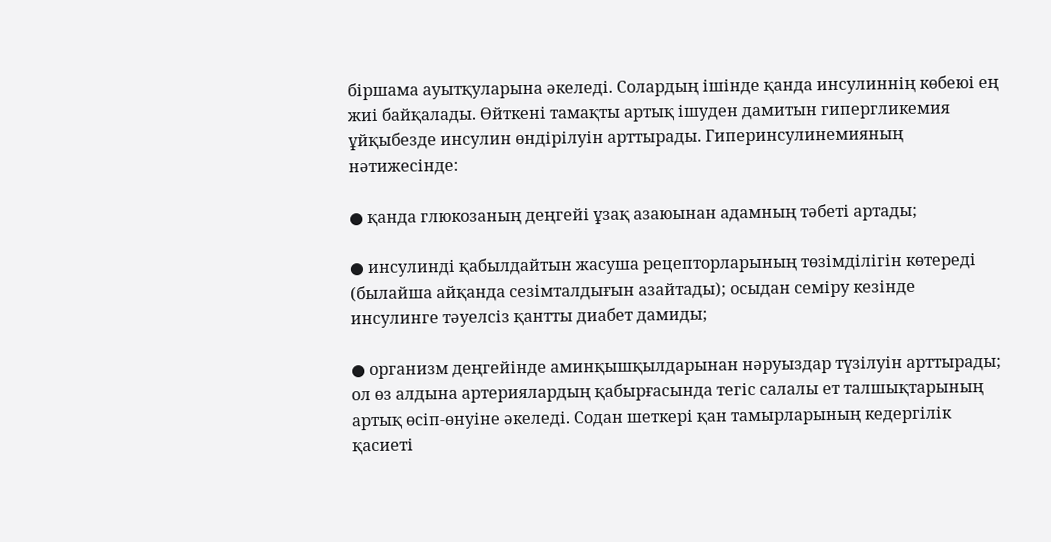біршама ауытқуларына әкеледі. Солардың ішінде қанда инсулиннің көбеюі ең жиі байқалады. Өйткені тамақты артық ішуден дамитын гипергликемия ұйқыбезде инсулин өндірілуін арттырады. Гиперинсулинемияның нәтижесінде:

● қанда глюкозаның деңгейі ұзақ азаюынан адамның тәбеті артады;

● инсулинді қабылдайтын жасуша рецепторларының төзімділігін көтереді (былайша айқанда сезімталдығын азайтады); осыдан семіру кезінде инсулинге тәуелсіз қантты диабет дамиды;

● организм деңгейінде аминқышқылдарынан нәруыздар түзілуін арттырады; ол өз алдына артериялардың қабырғасында тегіс салалы ет талшықтарының артық өсіп-өнуіне әкеледі. Содан шеткері қан тамырларының кедергілік қасиеті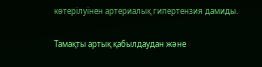көтерілуінен артериалық гипертензия дамиды.

Тамақты артық қабылдаудан және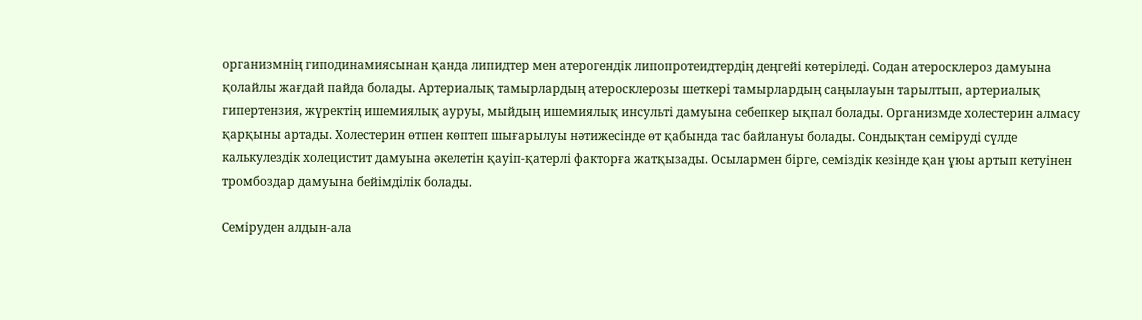организмнің гиподинамиясынан қанда липидтер мен атерогендік липопротеидтердің деңгейі көтеріледі. Содан атеросклероз дамуына қолайлы жағдай пайда болады. Артериалық тамырлардың атеросклерозы шеткері тамырлардың саңылауын тарылтып, артериалық гипертензия, жүректің ишемиялық ауруы, мыйдың ишемиялық инсульті дамуына себепкер ықпал болады. Организмде холестерин алмасу қарқыны артады. Холестерин өтпен көптеп шығарылуы нәтижесінде өт қабында тас байлануы болады. Сондықтан семіруді сүлде калькулездік холецистит дамуына әкелетін қауіп-қатерлі факторға жатқызады. Осылармен бірге, семіздік кезінде қан ұюы артып кетуінен тромбоздар дамуына бейімділік болады.

Семіруден алдын-ала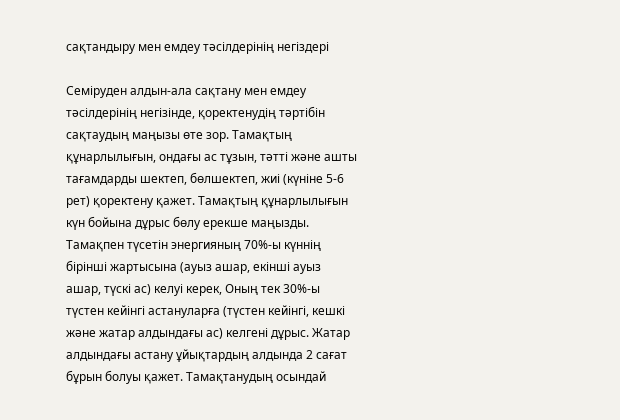сақтандыру мен емдеу тәсілдерінің негіздері

Семіруден алдын-ала сақтану мен емдеу тәсілдерінің негізінде, қоректенудің тәртібін сақтаудың маңызы өте зор. Тамақтың құнарлылығын, ондағы ас тұзын, тәтті және ашты тағамдарды шектеп, бөлшектеп, жиі (күніне 5-6 рет) қоректену қажет. Тамақтың құнарлылығын күн бойына дұрыс бөлу ерекше маңызды. Тамақпен түсетін энергияның 70%-ы күннің бірінші жартысына (ауыз ашар, екінші ауыз ашар, түскі ас) келуі керек, Оның тек 30%-ы түстен кейінгі астануларға (түстен кейінгі, кешкі және жатар алдындағы ас) келгені дұрыс. Жатар алдындағы астану ұйықтардың алдында 2 сағат бұрын болуы қажет. Тамақтанудың осындай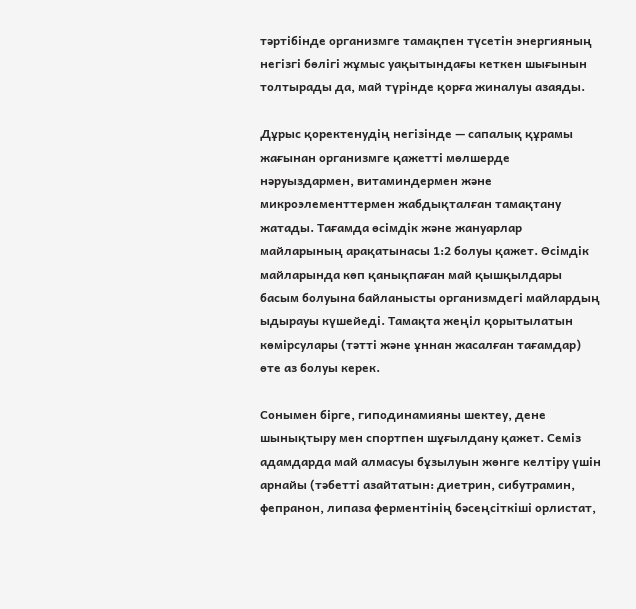тәртібінде организмге тамақпен түсетін энергияның негізгі бөлігі жұмыс уақытындағы кеткен шығынын толтырады да, май түрінде қорға жиналуы азаяды.

Дұрыс қоректенудің негізінде — сапалық құрамы жағынан организмге қажетті мөлшерде нәруыздармен, витаминдермен және микроэлементтермен жабдықталған тамақтану жатады. Тағамда өсімдік және жануарлар майларының арақатынасы 1:2 болуы қажет. Өсімдік майларында көп қанықпаған май қышқылдары басым болуына байланысты организмдегі майлардың ыдырауы күшейеді. Тамақта жеңіл қорытылатын көмірсулары (тәтті және ұннан жасалған тағамдар) өте аз болуы керек.

Сонымен бірге, гиподинамияны шектеу, дене шынықтыру мен спортпен шұғылдану қажет. Семіз адамдарда май алмасуы бұзылуын жөнге келтіру үшін арнайы (тәбетті азайтатын: диетрин, сибутрамин, фепранон, липаза ферментінің бәсеңсіткіші орлистат,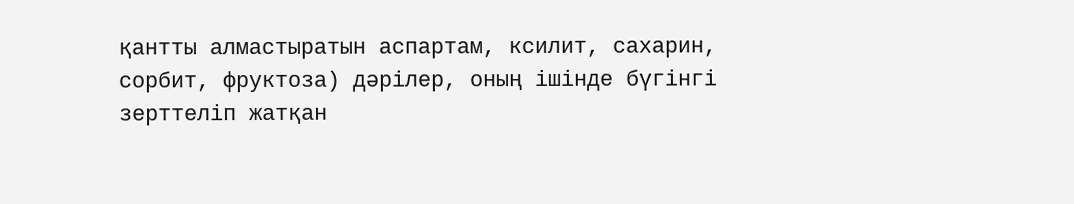қантты алмастыратын аспартам, ксилит, сахарин, сорбит, фруктоза) дәрілер, оның ішінде бүгінгі зерттеліп жатқан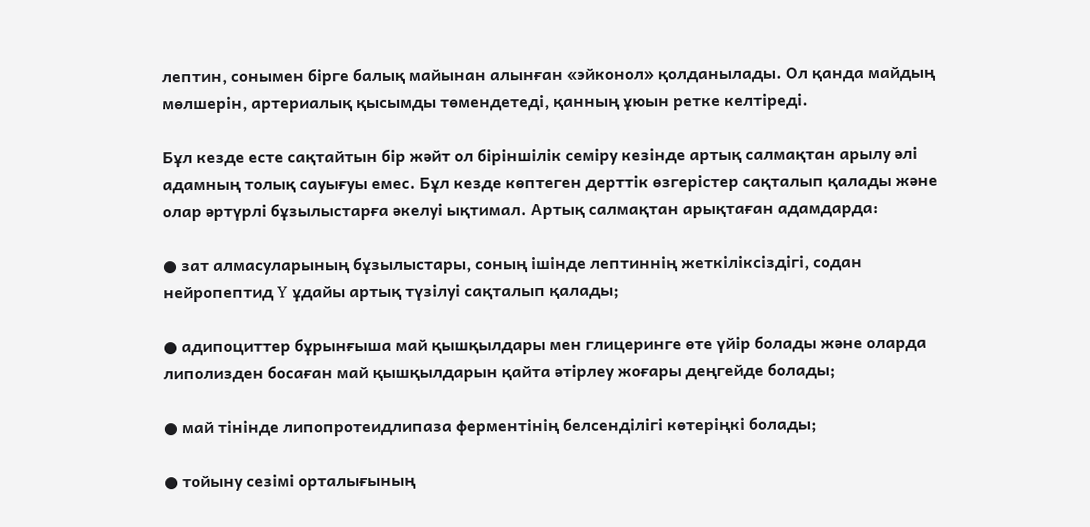лептин, сонымен бірге балық майынан алынған «эйконол» қолданылады. Ол қанда майдың мөлшерін, артериалық қысымды төмендетеді, қанның ұюын ретке келтіреді.

Бұл кезде есте сақтайтын бір жәйт ол біріншілік семіру кезінде артық салмақтан арылу әлі адамның толық сауығуы емес. Бұл кезде көптеген дерттік өзгерістер сақталып қалады және олар әртүрлі бұзылыстарға әкелуі ықтимал. Артық салмақтан арықтаған адамдарда:

● зат алмасуларының бұзылыстары, соның ішінде лептиннің жеткіліксіздігі, содан нейропептид Y ұдайы артық түзілуі сақталып қалады;

● адипоциттер бұрынғыша май қышқылдары мен глицеринге өте үйір болады және оларда липолизден босаған май қышқылдарын қайта әтірлеу жоғары деңгейде болады;

● май тінінде липопротеидлипаза ферментінің белсенділігі көтеріңкі болады;

● тойыну сезімі орталығының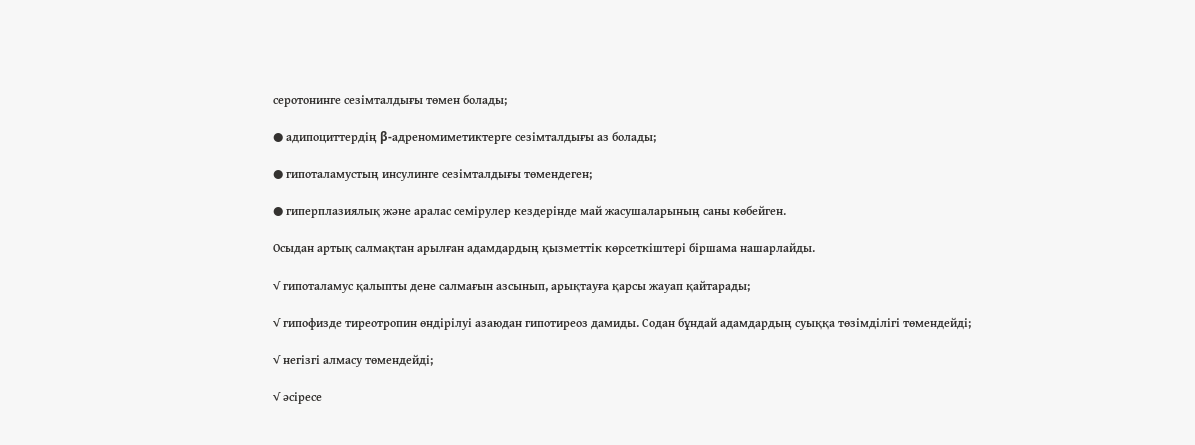серотонинге сезімталдығы төмен болады;

● адипоциттердің β-адреномиметиктерге сезімталдығы аз болады;

● гипоталамустың инсулинге сезімталдығы төмендеген;

● гиперплазиялық және аралас семірулер кездерінде май жасушаларының саны көбейген.

Осыдан артық салмақтан арылған адамдардың қызметтік көрсеткіштері біршама нашарлайды.

√ гипоталамус қалыпты дене салмағын азсынып, арықтауға қарсы жауап қайтарады;

√ гипофизде тиреотропин өндірілуі азаюдан гипотиреоз дамиды. Содан бұндай адамдардың суыққа төзімділігі төмендейді;

√ негізгі алмасу төмендейді;

√ әсіресе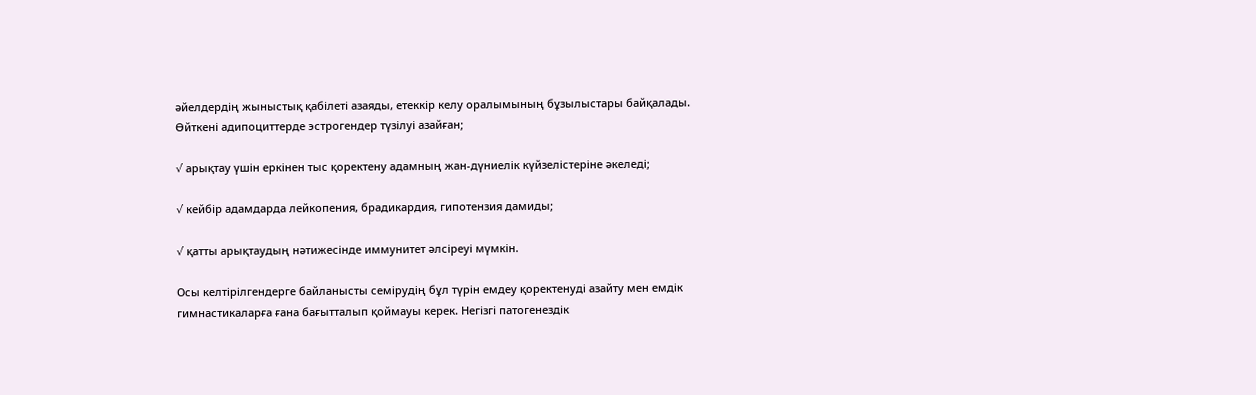әйелдердің жыныстық қабілеті азаяды, етеккір келу оралымының бұзылыстары байқалады. Өйткені адипоциттерде эстрогендер түзілуі азайған;

√ арықтау үшін еркінен тыс қоректену адамның жан-дүниелік күйзелістеріне әкеледі;

√ кейбір адамдарда лейкопения, брадикардия, гипотензия дамиды;

√ қатты арықтаудың нәтижесінде иммунитет әлсіреуі мүмкін.

Осы келтірілгендерге байланысты семірудің бұл түрін емдеу қоректенуді азайту мен емдік гимнастикаларға ғана бағытталып қоймауы керек. Негізгі патогенездік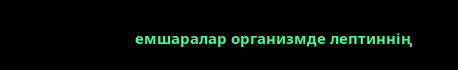емшаралар организмде лептиннің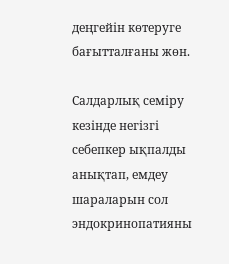деңгейін көтеруге бағытталғаны жөн.

Салдарлық семіру кезінде негізгі себепкер ықпалды анықтап, емдеу шараларын сол эндокринопатияны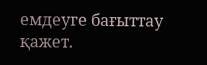емдеуге бағыттау қажет.